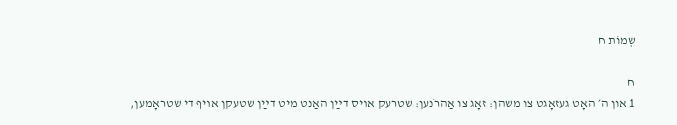שְמוֹת ח

ח
1 און ה׳ האָט געזאָגט צו משהן: זאָג צו אַהרֹנען: שטרעק אױס דײַן האַנט מיט דײַן שטעקן אױף די שטראָמען,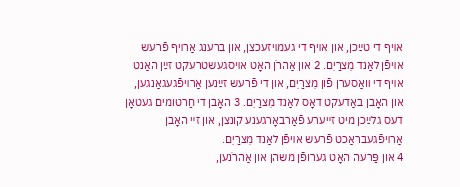אױף די טײַכן, און אױף די געמױזעכצן, און ברענג אַרױף פֿרעש אױפֿן לאַנד מִצרַיִם. 2 און אַהרֹן האָט אױסגעשטרעקט זײַן האַנט אױף די װאַסערן פֿון מִצרַיִם, און די פֿרעש זײַנען אַרױפֿגעגאַנגען, און האָבן באַדעקט דאָס לאַנד מִצרַיִם. 3 האָבן די חַרטומים געטאָן דעס גלײַכן מיט זײערע פֿאַרבאָרגענע קונצן, און זײ האָבן אַרױפֿגעבראַכט פֿרעש אױפֿן לאַנד מִצרַיִם.
4 און פַּרעה האָט גערופֿן משהן און אַהרֹנען,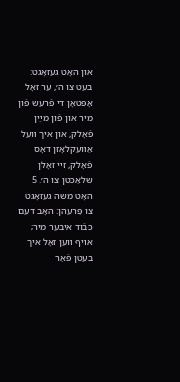און האָט געזאָגט: בעט צו ה׳, ער זאָל אָפּטאָן די פֿרעש פֿון מיר און פֿון מײַן פֿאָלק, און איך װעל אַװעקלאָזן דאָס פֿאָלק, זײ זאָלן שלאַכטן צו ה׳. 5 האָט משה געזאָגט צו פַּרעהן: האָב דעם כּבֿוד איבער מיר; אױף װען זאָל איך בעטן פֿאַר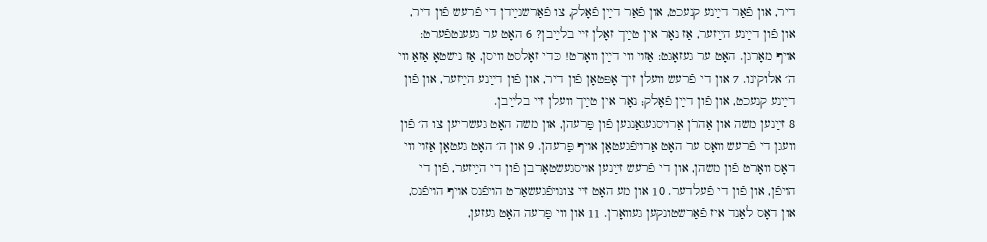דיר, און פֿאַר דײַנע קנעכט, און פֿאַר דײַן פֿאָלק, צו פֿאַרשנײַדן די פֿרעש פֿון דיר, און פֿון דײַנע הײַזער, אַז נאָר אין טײַך זאָלן זײ בלײַבן? 6 האָט ער געענטפֿערט: אױף מאָרגן. האָט ער געזאָגט: אַזױ װי דײַן װאָרט! כּדי זאָלסט װיסן, אַז נישטאָ אַזאַ װי ה׳ אלוקינו. 7 און די פֿרעש װעלן זיך אָפּטאָן פֿון דיר, און פֿון דײַנע הײַזער, און פֿון דײַנע קנעכט, און פֿון דײַן פֿאָלק; נאָר אין טײַך װעלן זײ בלײַבן.
8 זײַנען משה און אַהרֹן אַרױסגעגאַנגען פֿון פַּרעהן, און משה האָט געשריען צו ה׳ פֿון װעגן די פֿרעש װאָס ער האָט אַרױפֿגעטאָן אױף פַּרעהן. 9 און ה׳ האָט געטאָן אַזױ װי דאָס װאָרט פֿון משהן, און די פֿרעש זײַנען אױסגעשטאָרבן פֿון די הײַזער, פֿון די הױפֿן, און פֿון די פֿעלדער. 10 און מע האָט זײ צונױפֿגעשאַרט הױפֿנס אױף הױפֿנס, און דאָס לאַנד איז פֿאַרשטונקען געװאָרן. 11 און װי פַּרעה האָט געזען,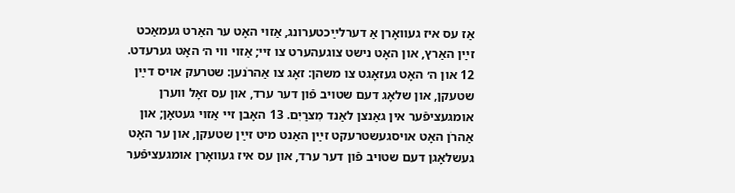אַז עס איז געװאָרן אַ דערלײַכטערונג, אַזױ האָט ער האַרט געמאַכט זײַן האַרץ, און האָט נישט צוגעהערט צו זײ; אַזױ װי ה׳ האָט גערעדט.
12 און ה׳ האָט געזאָגט צו משהן: זאָג צו אַהרֹנען: שטרעק אױס דײַן שטעקן, און שלאָג דעם שטױב פֿון דער ערד, און עס זאָל װערן אומגעציפֿער אין גאַנצן לאַנד מִצרַיִם. 13 האָבן זײ אַזױ געטאָן; און אַהרֹן האָט אױסגעשטרעקט זײַן האַנט מיט זײַן שטעקן, און ער האָט געשלאָגן דעם שטױב פֿון דער ערד, און עס איז געװאָרן אומגעציפֿער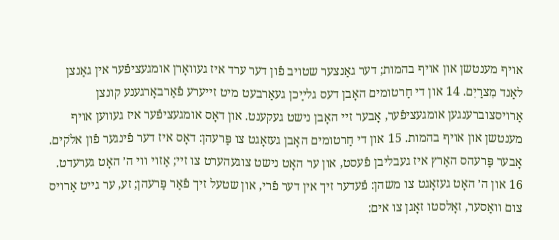אױף מענטשן און אױף בהמות; דער גאַנצער שטױב פֿון דער ערד איז געװאָרן אומגעציפֿער אין גאַנצן לאַנד מִצרַיִם. 14 און די חַרטומים האָבן דעס גלײַכן געאַרבעט מיט זײערע פֿאַרבאָרגענע קונצן אַרױסצוברענגען אומגעציפֿער, אָבער זײ האָבן נישט געקענט. און דאָס אומגעציפֿער איז געװען אױף מענטשן און אױף בהמות. 15 און די חַרטומים האָבן געזאָגט צו פַּרעהן: דאָס איז דער פֿינגער פֿון אלֹקים. אָבער פַּרעהס האַרץ איז געבליבן פֿעסט, און ער האָט נישט צוגעהערט צו זײ; אַזױ װי ה׳ האָט גערעדט.
16 און ה׳ האָט געזאָגט צו משהן: פֿעדער זיך אין דער פֿרי, און שטעל זיך פֿאַר פַּרעהן; זע, ער גײט אַרױס צום װאַסער, זאָלסטו זאָגן צו אים: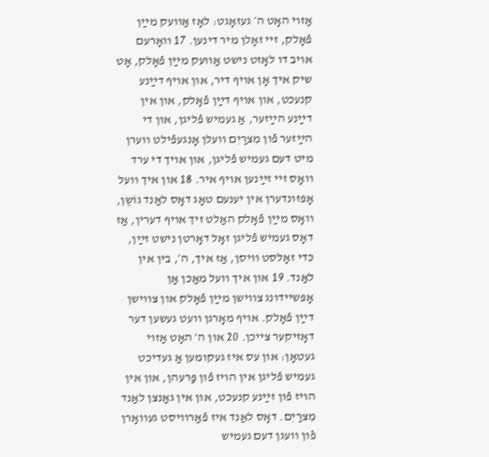אַזױ האָט ה׳ געזאָגט: לאָז אַװעק מײַן פֿאָלק, זײ זאָלן מיר דינען. 17 װאָרעם אױב דו לאָזט נישט אַװעק מײַן פֿאָלק, אָט שיק איך אָן אױף דיר, און אױף דײַנע קנעכט, און אױף דײַן פֿאָלק, און אין דײַנע הײַזער, אַ געמיש פֿליגן, און די הײַזער פֿון מִצרַיִם װעלן אָנגעפֿילט װערן מיט דעם געמיש פֿליגן, און אױך די ערד װאָס זײ זײַנען אױף איר. 18 און איך װעל אָפּזונדערן אין יענעם טאָג דאָס לאַנד גוֹשֶן, װאָס מײַן פֿאָלק האַלט זיך אױף דערין, אַז דאָס געמיש פֿליגן זאָל דאָרטן נישט זײַן, כּדי זאָלסט װיסן, אַז איך, ה׳, בין אין לאַנד. 19 און איך װעל מאַכן אַן אָפּשײדונג צװישן מײַן פֿאָלק און צװישן דײַן פֿאָלק. אױף מאָרגן װעט געשען דער דאָזיקער צײכן. 20 און ה׳ האָט אַזױ געטאָן: און עס איז געקומען אַ געדיכט געמיש פֿליגן אין הױז פֿון פַּרעהן, און אין הױז פֿון זײַנע קנעכט, און אין גאַנצן לאַנד מִצרַיִם. דאָס לאַנד איז פֿאַרװיסט געװאָרן פֿון װעגן דעם געמיש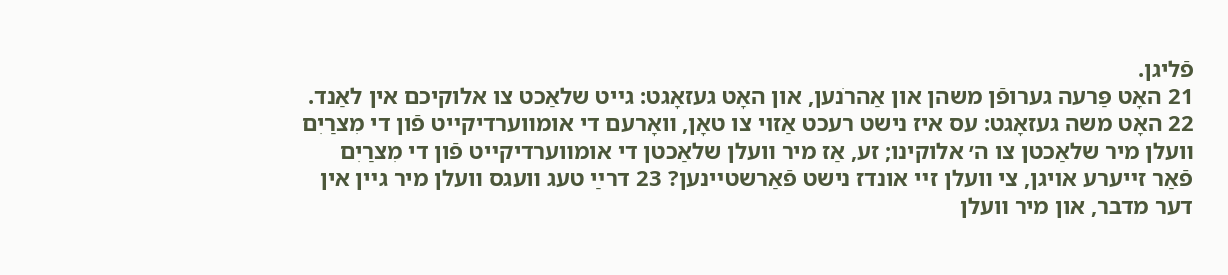פֿליגן.
21 האָט פַּרעה גערופֿן משהן און אַהרֹנען, און האָט געזאָגט: גײט שלאַכט צו אלוקיכם אין לאַנד. 22 האָט משה געזאָגט: עס איז נישט רעכט אַזױ צו טאָן, װאָרעם די אומװערדיקײט פֿון די מִצרַיִם װעלן מיר שלאַכטן צו ה׳ אלוקינו; זע, אַז מיר װעלן שלאַכטן די אומװערדיקײט פֿון די מִצרַיִם פֿאַר זײערע אױגן, צי װעלן זײ אונדז נישט פֿאַרשטײנען? 23 דרײַ טעג װעגס װעלן מיר גײן אין דער מדבר, און מיר װעלן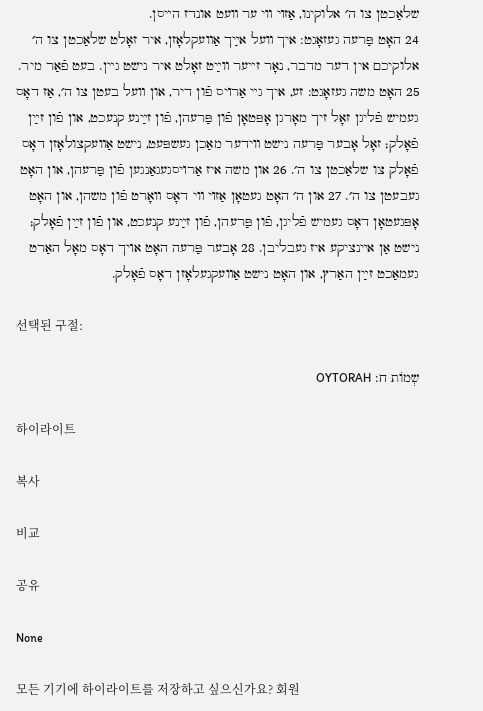שלאַכטן צו ה׳ אלוקינו, אַזױ װי ער װעט אונדז הײסן.
24 האָט פַּרעה געזאָגט: איך װעל אײַך אַװעקלאָזן, איר זאָלט שלאַכטן צו ה׳ אלוקיכם אין דער מדבר, נאָר זײער װײַט זאָלט איר נישט גײן. בעט פֿאַר מיר. 25 האָט משה געזאָגט: זע, איך גײ אַרױס פֿון דיר, און װעל בעטן צו ה׳, אַז דאָס געמיש פֿליגן זאָל זיך מאָרגן אָפּטאָן פֿון פַּרעהן, פֿון זײַנע קנעכט, און פֿון זײַן פֿאָלק; זאָל אָבער פַּרעה נישט װידער מאַכן געשפּעט, נישט אַװעקצולאָזן דאָס פֿאָלק צו שלאַכטן צו ה׳. 26 און משה איז אַרױסגעגאַנגען פֿון פַּרעהן, און האָט געבעטן צו ה׳. 27 און ה׳ האָט געטאָן אַזױ װי דאָס װאָרט פֿון משהן, און האָט אָפּגעטאָן דאָס געמיש פֿליגן, פֿון פַּרעהן, פֿון זײַנע קנעכט, און פֿון זײַן פֿאָלק; נישט אַן אײנציקע איז געבליבן. 28 אָבער פַּרעה האָט אױך דאָס מאָל האַרט געמאַכט זײַן האַרץ, און האָט נישט אַװעקגעלאָזן דאָס פֿאָלק.

선택된 구절:

שְמוֹת ח: OYTORAH

하이라이트

복사

비교

공유

None

모든 기기에 하이라이트를 저장하고 싶으신가요? 회원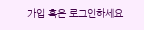가입 혹은 로그인하세요